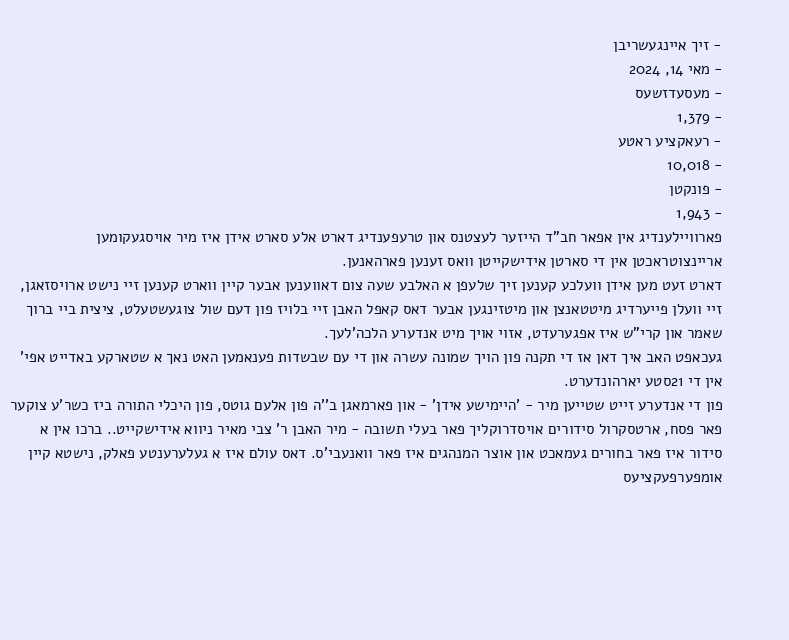- זיך איינגעשריבן
- מאי 14, 2024
- מעסעדזשעס
- 1,379
- רעאקציע ראטע
- 10,018
- פונקטן
- 1,943
פארוויילענדיג אין אפאר חב"ד הייזער לעצטנס און טרעפענדיג דארט אלע סארט אידן איז מיר אויסגעקומען אריינצוטראכטן אין די סארטן אידישקייטן וואס זענען פארהאנען.
דארט זעט מען אידן וועלכע קענען זיך שלעפן א האלבע שעה צום דאווענען אבער קיין ווארט קענען זיי נישט ארויסזאגן, זיי וועלן פייערדיג מיטטאנצן און מיטזינגען אבער דאס קאפל האבן זיי בלויז פון דעם שול צוגעשטעלט, ציצית ביי ברוך שאמר און קרי"ש איז אפגערעדט, אזוי אויך מיט אנדערע הלכה'לעך.
געכאפט האב איך דאן אז די תקנה פון הויך שמונה עשרה און די עם שבשדות פענאמען האט נאך א שטארקע באדייט אפי' אין די 21סטע יארהונדערט.
פון די אנדערע זייט שטייען מיר - 'היימישע אידן' - און פארמאגן ב''ה פון אלעם גוטס, פון היכלי התורה ביז כשר'ע צוקער פאר פסח, ארטסקרול סידורים אויסדרוקליך פאר בעלי תשובה - מיר האבן ר' צבי מאיר ניווא אידישקייט.. ברכו אין א סידור איז פאר בחורים געמאכט און אוצר המנהגים איז פאר וואנעבי'ס. דאס עולם איז א געלערענטע פאלק, נישטא קיין אומפערפעקציעס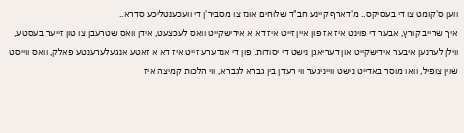ווען ס'קומט צו די בעסיקס.. מ'דארף קיינע חב"ד שלוחים אונז צו מסביר'ן די וועכענטליכע סדרא..
איך שרייב קורץ, אבער די פוינט איז אז פון איין זייט איז דא א אידישקייט וואס לעכצעט, אידן וואס שטרעבן צו טון זייער בעסטע, ווילן לערנען איבער אידישקייט און דעריאגן נישט די יסודות. פון די אנדערע זייט איז דא א זאטע אנגעלערענטע פאלק, וואס ווייסט שוין צופיל, וואו מוסר באדייט נישט ווייניגער ווי רעדן בין גברא לגברא, ווי הלכות קמיצה איז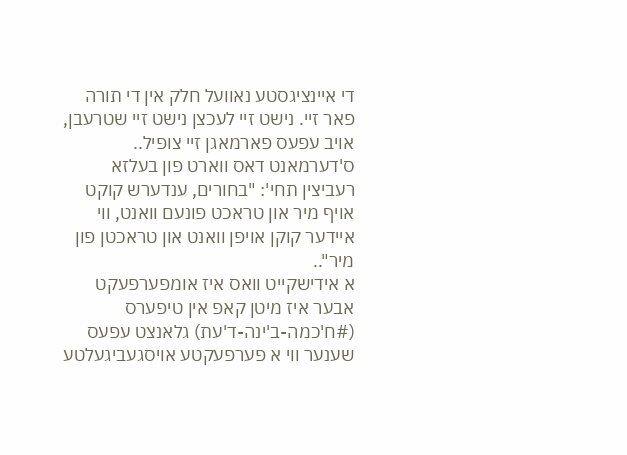די איינציגסטע נאוועל חלק אין די תורה פאר זיי. נישט זיי לעכצן נישט זיי שטרעבן, אויב עפעס פארמאגן זיי צופיל..
ס'דערמאנט דאס ווארט פון בעלזא רעביצין תחי': "בחורים, ענדערש קוקט אויף מיר און טראכט פונעם וואנט, ווי איידער קוקן אויפן וואנט און טראכטן פון מיר"..
א אידישקייט וואס איז אומפערפעקט אבער איז מיטן קאפ אין טיפערס (#ח'כמה-ב'ינה-ד'עת) גלאנצט עפעס שענער ווי א פערפעקטע אויסגעביגעלטע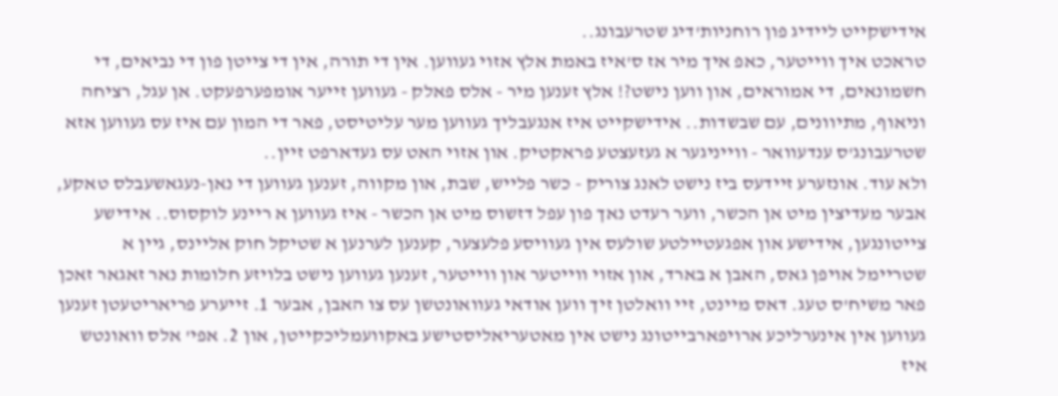אידישקייט ליידיג פון רוחניות'דיג שטרעבונג..
טראכט איך ווייטער, כאפ איך מיר אז ס'איז באמת אלץ אזוי געווען. אין די תורה, אין די צייטן פון די נביאים, די חשמונאים, די אמוראים, און ווען נישט?! אלץ זענען מיר - אלס פאלק - געווען זייער אומפערפעקט. אן עגל, רציחה וניאוף, מתיוונים, עם שבשדות.. אידישקייט איז אנגעבליך געווען מער עליטיסט, פאר די המון עם איז עס געווען אזא שטרעבונג'ס ענדעוואר - ווייניגער א געזעצטע פראקטיק. און אזוי האט עס געדארפט זיין..
ולא עוד. אונזערע זיידעס ביז נישט לאנג צוריק - כשר פלייש, שבת, און מקווה, זענען געווען די נאן-נעגאשעבלס טאקע, אבער מעדיצין מיט אן הכשר, ווער רעדט נאך פון עפל דזשוס מיט אן הכשר - איז געווען א ריינע לוקסוס.. אידישע צייטונגען, אידישע און אפגעטיילטע שולעס אין געוויסע פלעצער, קענען לערנען א שטיקל חוק אליינס, גיין א שטריימל אויפן גאס, האבן א בארד, און אזוי ווייטער און ווייטער, זענען געווען נישט בלויזע חלומות נאר זאגאר זאכן פאר משיח'ס טעג. דאס מיינט, זיי וואלטן זיך ווען אודאי געוואונטשן עס צו האבן, אבער 1. זייערע פריאריטעטן זענען געווען אין אינערליכע ארויפארבייטונג נישט אין מאטעריאליסטישע באקוועמליכקייטן, און 2. אפי' אלס וואונטש איז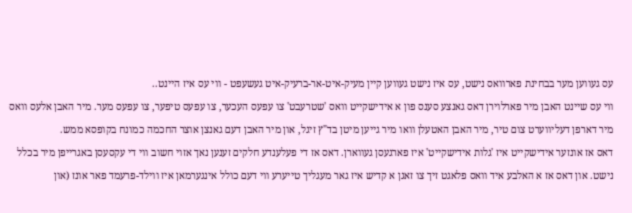עס געווען מער בבחינת פארוואס נישט, עס איז נישט געווען קיין מעיק-איט-אר-ברעיק-איט געשעפט - ווי עס איז היינט..
ווי עס שיינט האבן מיר פארלוירן דאס גאנצע סענס פון א אידישקייט וואס 'שטרעבט' צו עפעס העכער, צו עפעס טיפער, צו עפעס מער. מיר האבן אלעס וואס מיר דארפן דעליווערט צום טיר, מיר האבן האטעלן וואו מיר גייען מיטן בד"ץ זיגל, און מיר האבן דעם גאנצן אוצר החכמה כמונח בקופסא ממש.
דאס אז אונזער אידישקייט איז 'גלות אידישקייט' איז פארגעסן געווארן. דאס אז די פעלענדע חלקים זענען נאך אזוי חשוב ווי די עקסעסן באגרייפן מיר בכלל נישט. און דאס אז א האלבע איד וואס פלאגט זיך צו זאגן א קדיש איז גאר מעגליך טייערע ווי דעם כולל אינגערמאן איז ווילד-פרעמד פאר אונז (און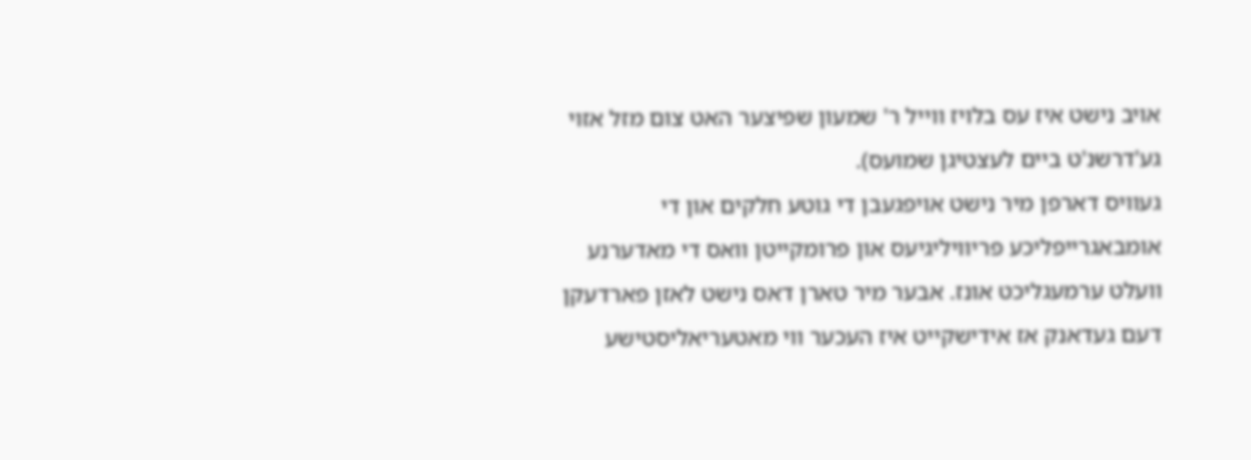אויב נישט איז עס בלויז ווייל ר' שמעון שפיצער האט צום מזל אזוי גע'דרשנ'ט ביים לעצטיגן שמועס).
געוויס דארפן מיר נישט אויפגעבן די גוטע חלקים און די אומבאגרייפליכע פריוויליגיעס און פרומקייטן וואס די מאדערנע וועלט ערמעגליכט אונז. אבער מיר טארן דאס נישט לאזן פארדעקן דעם געדאנק אז אידישקייט איז העכער ווי מאטעריאליסטישע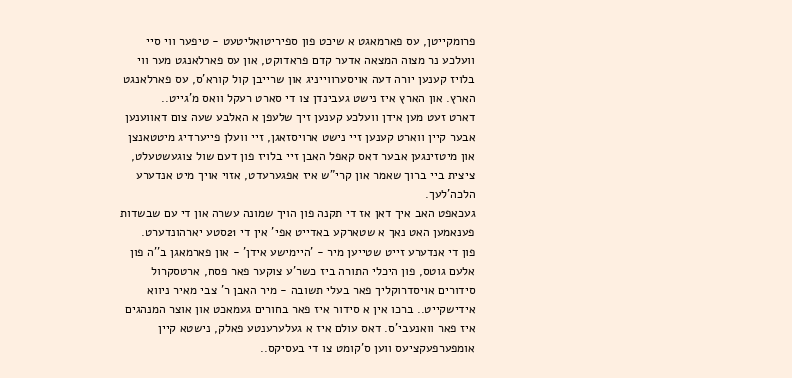פרומקייטן, עס פארמאגט א שיכט פון ספיריטואליטעט - טיפער ווי סיי וועלכע נר מצוה המצאה אדער קדם פראדוקט, און עס פארלאנגט מער ווי בלויז קענען יורה דעה אויסערווייניג און שרייבן קול קורא'ס, עס פארלאנגט הארץ. און הארץ איז נישט געבינדן צו די סארט רעקל וואס מ'גייט..
דארט זעט מען אידן וועלכע קענען זיך שלעפן א האלבע שעה צום דאווענען אבער קיין ווארט קענען זיי נישט ארויסזאגן, זיי וועלן פייערדיג מיטטאנצן און מיטזינגען אבער דאס קאפל האבן זיי בלויז פון דעם שול צוגעשטעלט, ציצית ביי ברוך שאמר און קרי"ש איז אפגערעדט, אזוי אויך מיט אנדערע הלכה'לעך.
געכאפט האב איך דאן אז די תקנה פון הויך שמונה עשרה און די עם שבשדות פענאמען האט נאך א שטארקע באדייט אפי' אין די 21סטע יארהונדערט.
פון די אנדערע זייט שטייען מיר - 'היימישע אידן' - און פארמאגן ב''ה פון אלעם גוטס, פון היכלי התורה ביז כשר'ע צוקער פאר פסח, ארטסקרול סידורים אויסדרוקליך פאר בעלי תשובה - מיר האבן ר' צבי מאיר ניווא אידישקייט.. ברכו אין א סידור איז פאר בחורים געמאכט און אוצר המנהגים איז פאר וואנעבי'ס. דאס עולם איז א געלערענטע פאלק, נישטא קיין אומפערפעקציעס ווען ס'קומט צו די בעסיקס..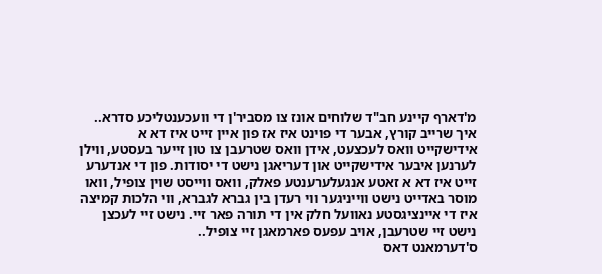מ'דארף קיינע חב"ד שלוחים אונז צו מסביר'ן די וועכענטליכע סדרא..
איך שרייב קורץ, אבער די פוינט איז אז פון איין זייט איז דא א אידישקייט וואס לעכצעט, אידן וואס שטרעבן צו טון זייער בעסטע, ווילן לערנען איבער אידישקייט און דעריאגן נישט די יסודות. פון די אנדערע זייט איז דא א זאטע אנגעלערענטע פאלק, וואס ווייסט שוין צופיל, וואו מוסר באדייט נישט ווייניגער ווי רעדן בין גברא לגברא, ווי הלכות קמיצה איז די איינציגסטע נאוועל חלק אין די תורה פאר זיי. נישט זיי לעכצן נישט זיי שטרעבן, אויב עפעס פארמאגן זיי צופיל..
ס'דערמאנט דאס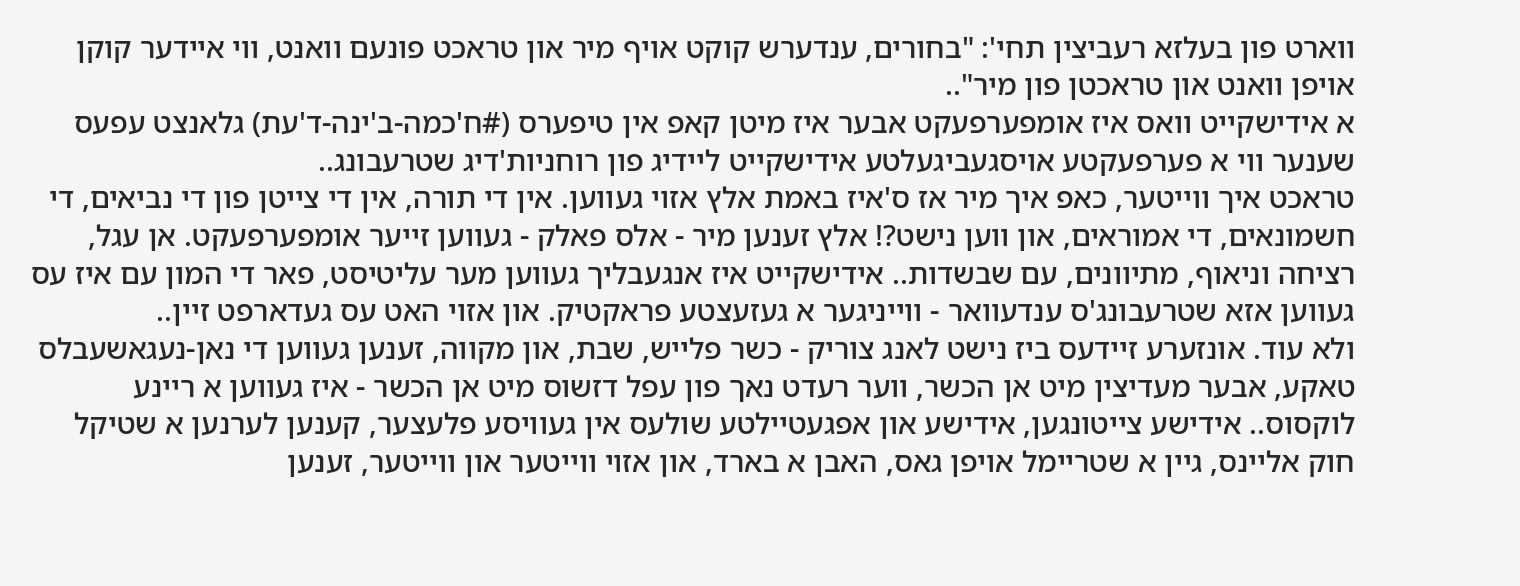ווארט פון בעלזא רעביצין תחי': "בחורים, ענדערש קוקט אויף מיר און טראכט פונעם וואנט, ווי איידער קוקן אויפן וואנט און טראכטן פון מיר"..
א אידישקייט וואס איז אומפערפעקט אבער איז מיטן קאפ אין טיפערס (#ח'כמה-ב'ינה-ד'עת) גלאנצט עפעס שענער ווי א פערפעקטע אויסגעביגעלטע אידישקייט ליידיג פון רוחניות'דיג שטרעבונג..
טראכט איך ווייטער, כאפ איך מיר אז ס'איז באמת אלץ אזוי געווען. אין די תורה, אין די צייטן פון די נביאים, די חשמונאים, די אמוראים, און ווען נישט?! אלץ זענען מיר - אלס פאלק - געווען זייער אומפערפעקט. אן עגל, רציחה וניאוף, מתיוונים, עם שבשדות.. אידישקייט איז אנגעבליך געווען מער עליטיסט, פאר די המון עם איז עס געווען אזא שטרעבונג'ס ענדעוואר - ווייניגער א געזעצטע פראקטיק. און אזוי האט עס געדארפט זיין..
ולא עוד. אונזערע זיידעס ביז נישט לאנג צוריק - כשר פלייש, שבת, און מקווה, זענען געווען די נאן-נעגאשעבלס טאקע, אבער מעדיצין מיט אן הכשר, ווער רעדט נאך פון עפל דזשוס מיט אן הכשר - איז געווען א ריינע לוקסוס.. אידישע צייטונגען, אידישע און אפגעטיילטע שולעס אין געוויסע פלעצער, קענען לערנען א שטיקל חוק אליינס, גיין א שטריימל אויפן גאס, האבן א בארד, און אזוי ווייטער און ווייטער, זענען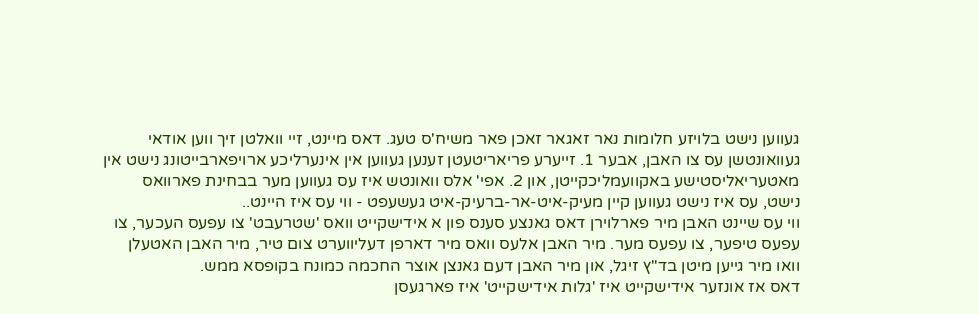געווען נישט בלויזע חלומות נאר זאגאר זאכן פאר משיח'ס טעג. דאס מיינט, זיי וואלטן זיך ווען אודאי געוואונטשן עס צו האבן, אבער 1. זייערע פריאריטעטן זענען געווען אין אינערליכע ארויפארבייטונג נישט אין מאטעריאליסטישע באקוועמליכקייטן, און 2. אפי' אלס וואונטש איז עס געווען מער בבחינת פארוואס נישט, עס איז נישט געווען קיין מעיק-איט-אר-ברעיק-איט געשעפט - ווי עס איז היינט..
ווי עס שיינט האבן מיר פארלוירן דאס גאנצע סענס פון א אידישקייט וואס 'שטרעבט' צו עפעס העכער, צו עפעס טיפער, צו עפעס מער. מיר האבן אלעס וואס מיר דארפן דעליווערט צום טיר, מיר האבן האטעלן וואו מיר גייען מיטן בד"ץ זיגל, און מיר האבן דעם גאנצן אוצר החכמה כמונח בקופסא ממש.
דאס אז אונזער אידישקייט איז 'גלות אידישקייט' איז פארגעסן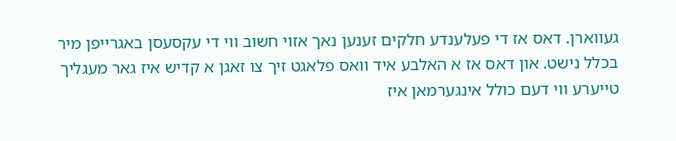געווארן. דאס אז די פעלענדע חלקים זענען נאך אזוי חשוב ווי די עקסעסן באגרייפן מיר בכלל נישט. און דאס אז א האלבע איד וואס פלאגט זיך צו זאגן א קדיש איז גאר מעגליך טייערע ווי דעם כולל אינגערמאן איז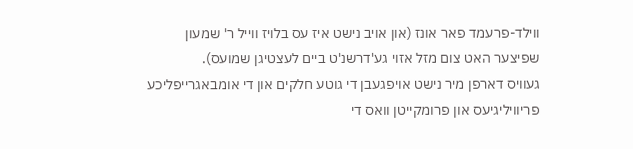ווילד-פרעמד פאר אונז (און אויב נישט איז עס בלויז ווייל ר' שמעון שפיצער האט צום מזל אזוי גע'דרשנ'ט ביים לעצטיגן שמועס).
געוויס דארפן מיר נישט אויפגעבן די גוטע חלקים און די אומבאגרייפליכע פריוויליגיעס און פרומקייטן וואס די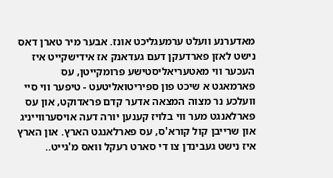מאדערנע וועלט ערמעגליכט אונז. אבער מיר טארן דאס נישט לאזן פארדעקן דעם געדאנק אז אידישקייט איז העכער ווי מאטעריאליסטישע פרומקייטן, עס פארמאגט א שיכט פון ספיריטואליטעט - טיפער ווי סיי וועלכע נר מצוה המצאה אדער קדם פראדוקט, און עס פארלאנגט מער ווי בלויז קענען יורה דעה אויסערווייניג און שרייבן קול קורא'ס, עס פארלאנגט הארץ. און הארץ איז נישט געבינדן צו די סארט רעקל וואס מ'גייט..